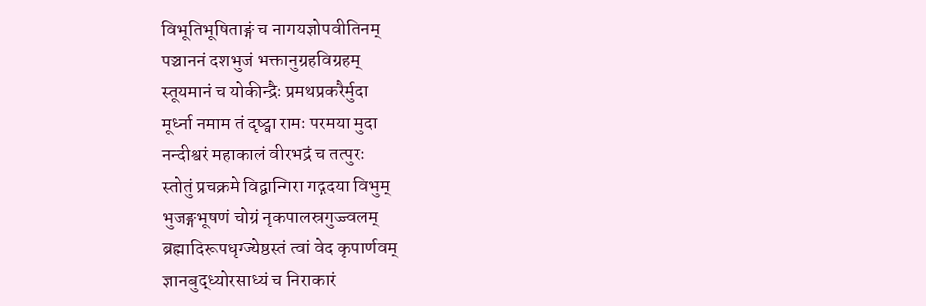विभूतिभूषिताङ्गं च नागयज्ञोपवीतिनम्
पञ्चाननं दशभुजं भक्तानुग्रहविग्रहम्
स्तूयमानं च योकीन्द्रैः प्रमथप्रकरैर्मुदा
मूर्ध्ना नमाम तं दृष्ट्वा रामः परमया मुदा
नन्दीश्वरं महाकालं वीरभद्रं च तत्पुरः
स्तोतुं प्रचक्रमे विद्वान्गिरा गद्गदया विभुम्
भुजङ्गभूषणं चोग्रं नृकपालस्रगुज्ज्वलम्
ब्रह्मादिरूपधृग्ज्येष्ठस्तं त्वां वेद कृपार्णवम्
ज्ञानबुद्ध्योरसाध्यं च निराकारं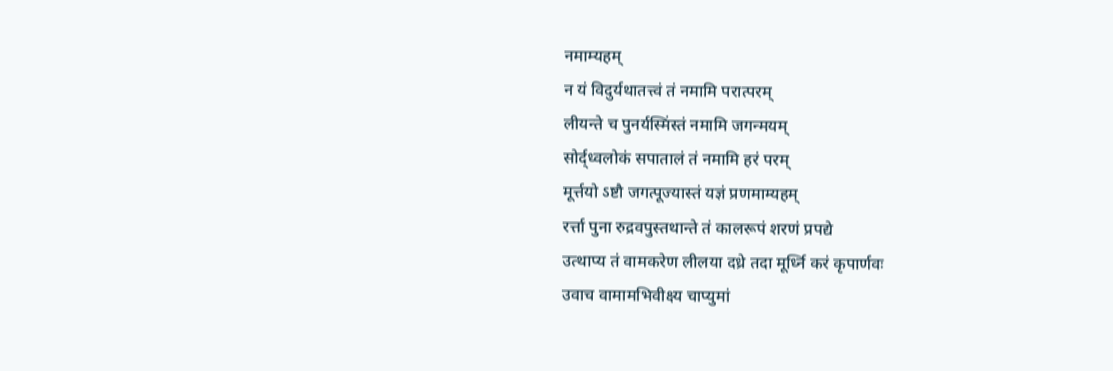नमाम्यहम्
न यं विदुर्यथातत्त्वं तं नमामि परात्परम्
लीयन्ते च पुनर्यस्मिंस्तं नमामि जगन्मयम्
सोर्द्ध्वलोकं सपातालं तं नमामि हरं परम्
मूर्त्तयो ऽष्टौ जगत्पूज्यास्तं यज्ञं प्रणमाम्यहम्
रर्त्ता पुना रुद्रवपुस्तथान्ते तं कालरूपं शरणं प्रपद्ये
उत्थाप्य तं वामकरेण लीलया दध्रे तदा मूर्ध्नि करं कृपार्णवः
उवाच वामामभिवीक्ष्य चाप्युमां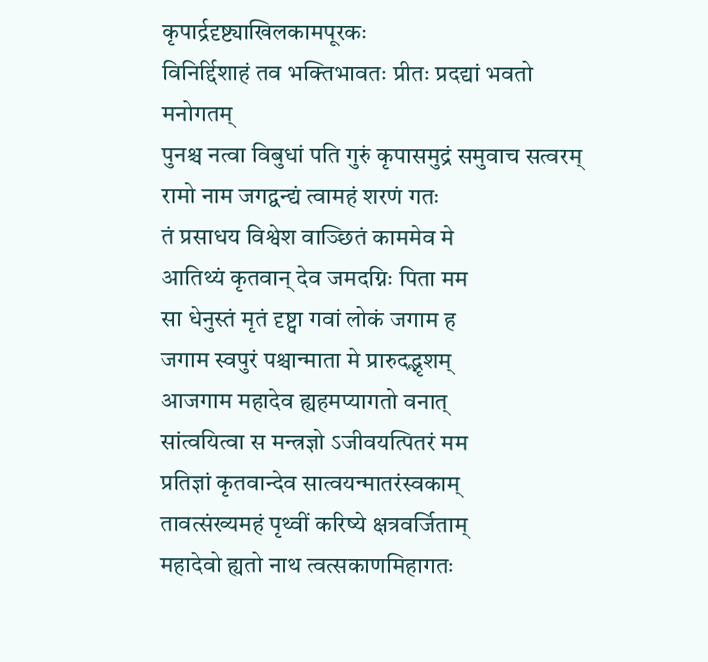कृपार्द्रदृष्ट्याखिलकामपूरकः
विनिर्द्दिशाहं तव भक्तिभावतः प्रीतः प्रदद्यां भवतो मनोगतम्
पुनश्च नत्वा विबुधां पति गुरुं कृपासमुद्रं समुवाच सत्वरम्
रामो नाम जगद्वन्द्यं त्वामहं शरणं गतः
तं प्रसाधय विश्वेश वाञ्छितं काममेव मे
आतिथ्यं कृतवान् देव जमदग्निः पिता मम
सा धेनुस्तं मृतं दृष्ट्वा गवां लोकं जगाम ह
जगाम स्वपुरं पश्चान्माता मे प्रारुदद्भृशम्
आजगाम महादेव ह्यहमप्यागतो वनात्
सांत्वयित्वा स मन्त्रज्ञो ऽजीवयत्पितरं मम
प्रतिज्ञां कृतवान्देव सात्वयन्मातरंस्वकाम्
तावत्संख्यमहं पृथ्वीं करिष्ये क्षत्रवर्जिताम्
महादेवो ह्यतो नाथ त्वत्सकाणमिहागतः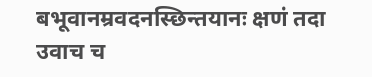बभूवानम्रवदनस्छिन्तयानः क्षणं तदा
उवाच च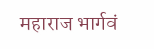महाराज भार्गवं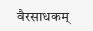वैरसाधकम्